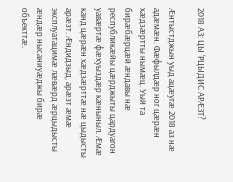2018 АЗ: ЦЫ ‘РЦЫДИС АРÆЗТ?

Æнтыстджын уыд ацæугæ 2018 аз нæ адæмæн. Фæфылдæр ног цæрæн хæдзæртты нымæц. Уый та бирæбæрцæй æндавы нæ республикæйы цæрджыты цардуагон уавæртæ фæхуыздæр кæныныл. Æмæ канд цæрæн хæдзæрттæ нæ цыдысты арæзт. Æндидзыд, арæзт æмæ эксплуатацимæ лæвæрд æрцыдысты æндæр нысаниуæджы бирæ объекттæ.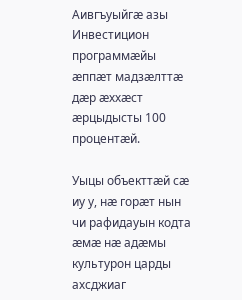Аивгъуыйгæ азы Инвестицион программæйы æппæт мадзæлттæ дæр æххæст æрцыдысты 100 процентæй.

Уыцы объекттæй сæ иу у, нæ горæт нын чи рафидауын кодта æмæ нæ адæмы культурон царды ахсджиаг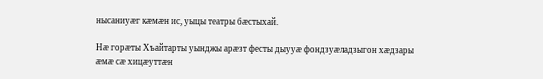нысаниуæг кæмæн ис, уыцы театры бæстыхай.

Нæ горæты Хъайтарты уынджы арæзт фесты дыууæ фондзуæладзыгон хæдзары æмæ сæ хицæуттæн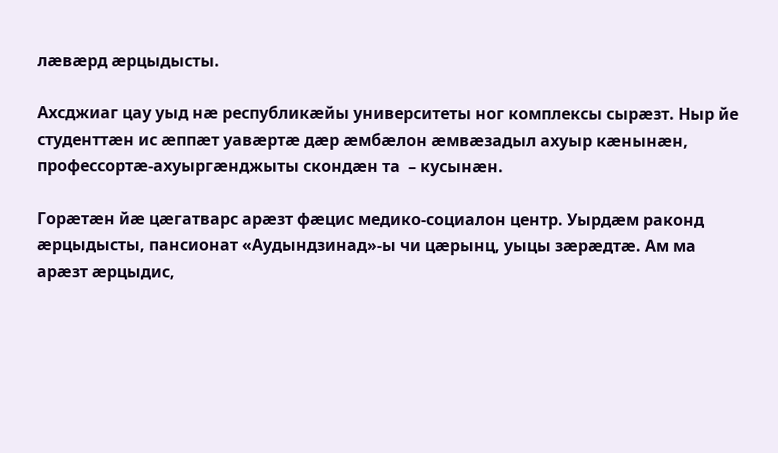лæвæрд æрцыдысты.

Ахсджиаг цау уыд нæ республикæйы университеты ног комплексы сырæзт. Ныр йе студенттæн ис æппæт уавæртæ дæр æмбæлон æмвæзадыл ахуыр кæнынæн, профессортæ-ахуыргæнджыты скондæн та  – кусынæн.

Горæтæн йæ цæгатварс арæзт фæцис медико-социалон центр. Уырдæм раконд æрцыдысты, пансионат «Аудындзинад»-ы чи цæрынц, уыцы зæрæдтæ. Ам ма арæзт æрцыдис,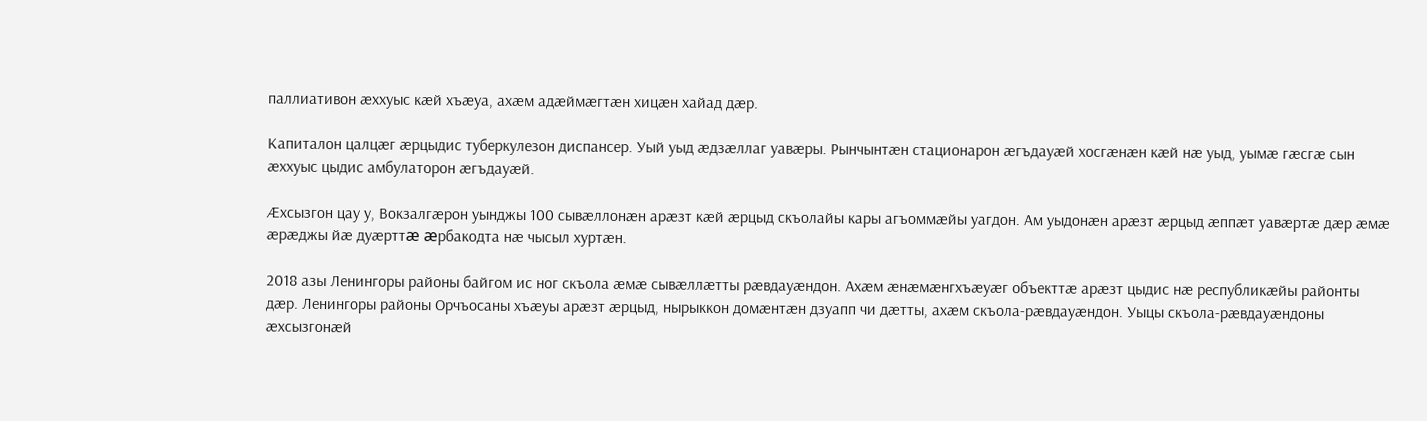паллиативон æххуыс кæй хъæуа, ахæм адæймæгтæн хицæн хайад дæр.

Капиталон цалцæг æрцыдис туберкулезон диспансер. Уый уыд æдзæллаг уавæры. Рынчынтæн стационарон æгъдауæй хосгæнæн кæй нæ уыд, уымæ гæсгæ сын æххуыс цыдис амбулаторон æгъдауæй.

Æхсызгон цау у, Вокзалгæрон уынджы 100 сывæллонæн арæзт кæй æрцыд скъолайы кары агъоммæйы уагдон. Ам уыдонæн арæзт æрцыд æппæт уавæртæ дæр æмæ æрæджы йæ дуæрттæ æрбакодта нæ чысыл хуртæн.

2018 азы Ленингоры районы байгом ис ног скъола æмæ сывæллæтты рæвдауæндон. Ахæм æнæмæнгхъæуæг объекттæ арæзт цыдис нæ республикæйы районты дæр. Ленингоры районы Орчъосаны хъæуы арæзт æрцыд, нырыккон домæнтæн дзуапп чи дæтты, ахæм скъола-рæвдауæндон. Уыцы скъола-рæвдауæндоны æхсызгонæй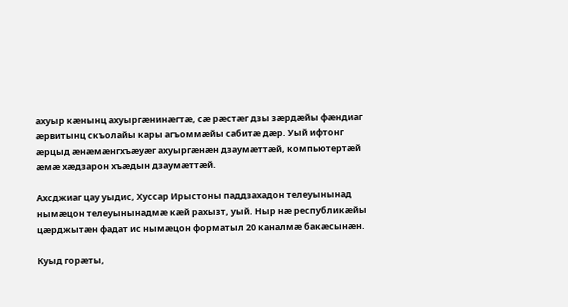ахуыр кæнынц ахуыргæнинæгтæ, сæ рæстæг дзы зæрдæйы фæндиаг æрвитынц скъолайы кары агъоммæйы сабитæ дæр. Уый ифтонг æрцыд æнæмæнгхъæуæг ахуыргæнæн дзаумæттæй, компьютертæй æмæ хæдзарон хъæдын дзаумæттæй.

Ахсджиаг цау уыдис, Хуссар Ирыстоны паддзахадон телеуынынад нымæцон телеуынынадмæ кæй рахызт, уый. Ныр нæ республикæйы цæрджытæн фадат ис нымæцон форматыл 20 каналмæ бакæсынæн.

Куыд горæты,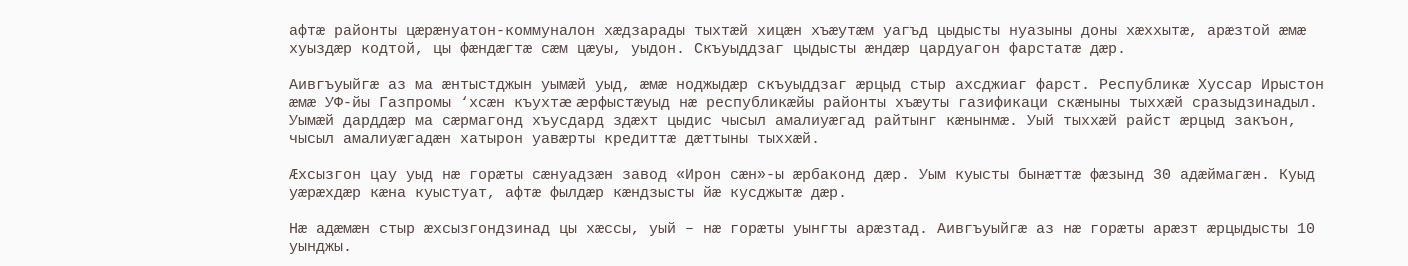афтæ районты цæрæнуатон-коммуналон хæдзарады тыхтæй хицæн хъæутæм уагъд цыдысты нуазыны доны хæххытæ, арæзтой æмæ хуыздæр кодтой, цы фæндæгтæ сæм цæуы, уыдон. Скъуыддзаг цыдысты æндæр цардуагон фарстатæ дæр.

Аивгъуыйгæ аз ма æнтыстджын уымæй уыд, æмæ ноджыдæр скъуыддзаг æрцыд стыр ахсджиаг фарст. Республикæ Хуссар Ирыстон æмæ УФ-йы Газпромы ‘хсæн къухтæ æрфыстæуыд нæ республикæйы районты хъæуты газификаци скæныны тыххæй сразыдзинадыл. Уымæй дарддæр ма сæрмагонд хъусдард здæхт цыдис чысыл амалиуæгад райтынг кæнынмæ. Уый тыххæй райст æрцыд закъон, чысыл амалиуæгадæн хатырон уавæрты кредиттæ дæттыны тыххæй.

Æхсызгон цау уыд нæ горæты сæнуадзæн завод «Ирон сæн»-ы æрбаконд дæр. Уым куысты бынæттæ фæзынд 30 адæймагæн. Куыд уæрæхдæр кæна куыстуат, афтæ фылдæр кæндзысты йæ кусджытæ дæр.

Нæ адæмæн стыр æхсызгондзинад цы хæссы, уый – нæ горæты уынгты арæзтад. Аивгъуыйгæ аз нæ горæты арæзт æрцыдысты 10 уынджы.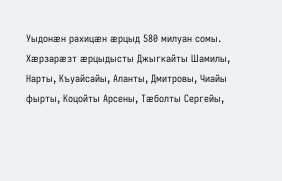Уыдонæн рахицæн æрцыд 580 милуан сомы. Хæрзарæзт æрцыдысты Джыгкайты Шамилы, Нарты, Къуайсайы, Аланты, Дмитровы, Чиайы фырты, Коцойты Арсены, Тæболты Сергейы,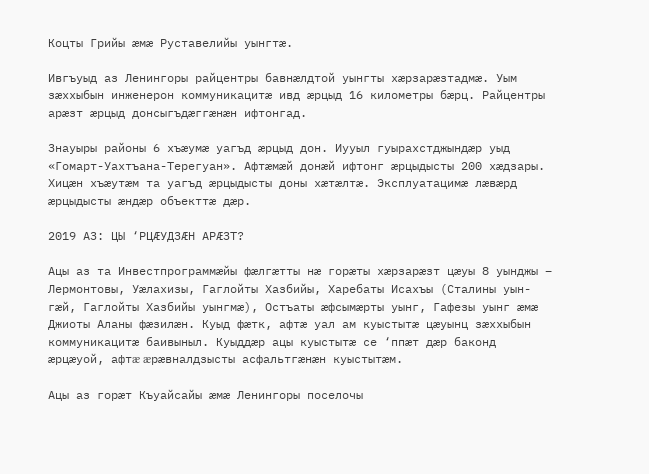Коцты Грийы æмæ Руставелийы уынгтæ.

Ивгъуыд аз Ленингоры райцентры бавнæлдтой уынгты хæрзарæзтадмæ. Уым зæххыбын инженерон коммуникацитæ ивд æрцыд 16 километры бæрц. Райцентры арæзт æрцыд донсыгъдæггæнæн ифтонгад.

Знауыры районы 6 хъæумæ уагъд æрцыд дон. Иууыл гуырахстджындæр уыд «Гомарт-Уахтъана-Терегуан». Афтæмæй донæй ифтонг æрцыдысты 200 хæдзары. Хицæн хъæутæм та уагъд æрцыдысты доны хæтæлтæ. Эксплуатацимæ лæвæрд æрцыдысты æндæр объекттæ дæр.

2019 АЗ: ЦЫ ‘РЦÆУДЗÆН АРÆЗТ?

Ацы аз та Инвестпрограммæйы фæлгæтты нæ горæты хæрзарæзт цæуы 8 уынджы – Лермонтовы, Уæлахизы, Гаглойты Хазбийы, Харебаты Исахъы (Сталины уын-гæй, Гаглойты Хазбийы уынгмæ), Остъаты æфсымæрты уынг, Гафезы уынг æмæ Джиоты Аланы фæзилæн. Куыд фæтк, афтæ уал ам куыстытæ цæуынц зæххыбын коммуникацитæ баивыныл. Куыддæр ацы куыстытæ се ‘ппæт дæр баконд æрцæуой, афтæ æрæвналдзысты асфальтгæнæн куыстытæм.

Ацы аз горæт Къуайсайы æмæ Ленингоры поселочы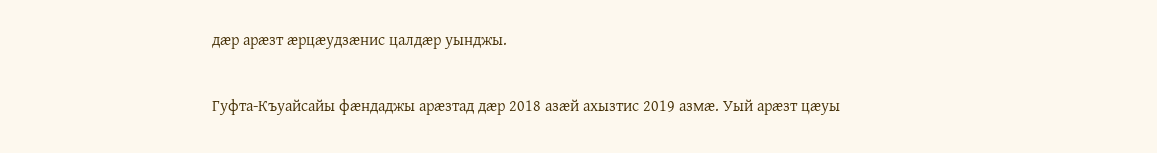дæр арæзт æрцæудзæнис цалдæр уынджы.

Гуфта-Къуайсайы фæндаджы арæзтад дæр 2018 азæй ахызтис 2019 азмæ. Уый арæзт цæуы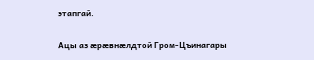этапгай.

Ацы аз æрæвнæлдтой Гром-Цъинагары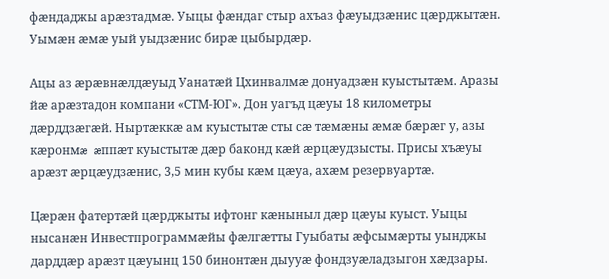фæндаджы арæзтадмæ. Уыцы фæндаг стыр ахъаз фæуыдзæнис цæрджытæн. Уымæн æмæ уый уыдзæнис бирæ цыбырдæр.

Ацы аз æрæвнæлдæуыд Уанатæй Цхинвалмæ донуадзæн куыстытæм. Аразы йæ арæзтадон компани «СТМ-ЮГ». Дон уагъд цæуы 18 километры дæрддзæгæй. Ныртæккæ ам куыстытæ сты сæ тæмæны æмæ бæрæг у, азы кæронмæ æппæт куыстытæ дæр баконд кæй æрцæудзысты. Присы хъæуы арæзт æрцæудзæнис, 3,5 мин кубы кæм цæуа, ахæм резервуартæ.

Цæрæн фатертæй цæрджыты ифтонг кæныныл дæр цæуы куыст. Уыцы нысанæн Инвестпрограммæйы фæлгæтты Гуыбаты æфсымæрты уынджы дарддæр арæзт цæуынц 150 бинонтæн дыууæ фондзуæладзыгон хæдзары.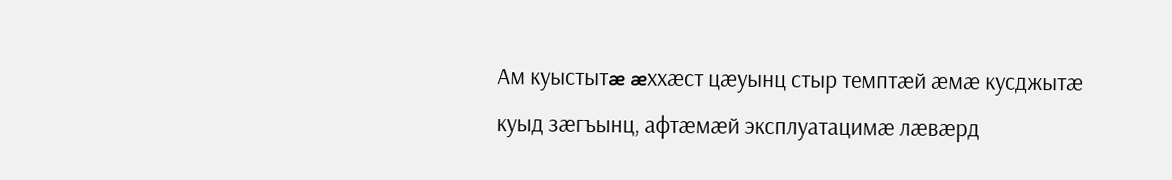Ам куыстытæ æххæст цæуынц стыр темптæй æмæ кусджытæ куыд зæгъынц, афтæмæй эксплуатацимæ лæвæрд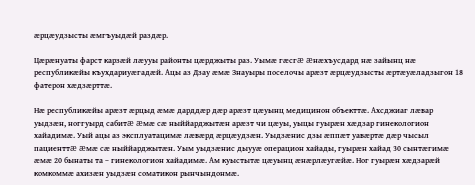æрцæудзысты æмгъуыдæй раздæр.

Цæрæнуаты фарст карзæй лæууы районты цæрджыты раз. Уымæ гæсгæ æнæхъусдард нæ зайынц нæ республикæйы къухдариуæгадæй. Ацы аз Дзау æмæ Знауыры поселочы арæзт æрцæудзысты æртæуæладзыгон 18 фатерон хæдзæрттæ.

Нæ республикæйы арæзт æрцыд æмæ дарддæр дæр арæзт цæуынц медицинон объекттæ. Ахсджиаг лæвар уыдзæн, ноггуырд сабитæ æмæ сæ ныййарджытæн арæзт чи цæуы, уыцы гуырæн хæдзар гинекологион хайадимæ. Уый ацы аз эксплуатацимæ лæвæрд æрцæудзæн. Уыдзæнис дзы æппæт уавæртæ дæр чысыл пациенттæ æмæ сæ ныййарджытæн. Уым уыдзæнис дыууæ операцион хайады, гуырæн хайад 30 сынтæгимæ æмæ 20 бынаты та – гинекологион хайадимæ. Ам куыстытæ цæуынц æнæрлæугæйæ. Ног гуырæн хæдзарæй комкоммæ ахизæн уыдзæн соматикон рынчындонмæ.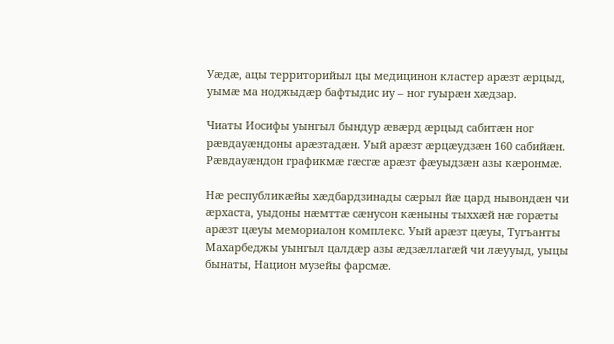Уæдæ, ацы территорийыл цы медицинон кластер арæзт æрцыд, уымæ ма ноджыдæр бафтыдис иу – ног гуырæн хæдзар.

Чиаты Иосифы уынгыл бындур æвæрд æрцыд сабитæн ног рæвдауæндоны арæзтадæн. Уый арæзт æрцæудзæн 160 сабийæн. Рæвдауæндон графикмæ гæсгæ арæзт фæуыдзæн азы кæронмæ.

Нæ республикæйы хæдбардзинады сæрыл йæ цард нывондæн чи æрхаста, уыдоны нæмттæ сæнусон кæныны тыххæй нæ горæты  арæзт цæуы мемориалон комплекс. Уый арæзт цæуы, Тугъанты Махарбеджы уынгыл цалдæр азы æдзæллагæй чи лæууыд, уыцы бынаты, Национ музейы фарсмæ.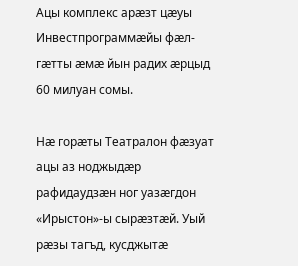Ацы комплекс арæзт цæуы Инвестпрограммæйы фæл-гæтты æмæ йын радих æрцыд 60 милуан сомы.

Нæ горæты Театралон фæзуат ацы аз ноджыдæр рафидаудзæн ног уазæгдон «Ирыстон»-ы сырæзтæй. Уый рæзы тагъд, кусджытæ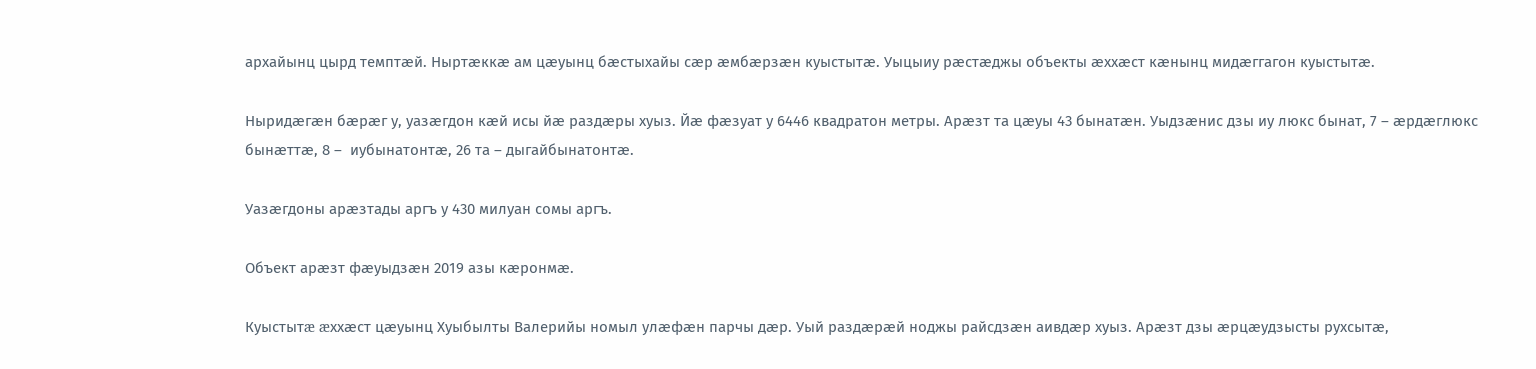архайынц цырд темптæй. Ныртæккæ ам цæуынц бæстыхайы сæр æмбæрзæн куыстытæ. Уыцыиу рæстæджы объекты æххæст кæнынц мидæггагон куыстытæ.

Ныридæгæн бæрæг у, уазæгдон кæй исы йæ раздæры хуыз. Йæ фæзуат у 6446 квадратон метры. Арæзт та цæуы 43 бынатæн. Уыдзæнис дзы иу люкс бынат, 7 – æрдæглюкс бынæттæ, 8 –  иубынатонтæ, 26 та – дыгайбынатонтæ.

Уазæгдоны арæзтады аргъ у 430 милуан сомы аргъ.

Объект арæзт фæуыдзæн 2019 азы кæронмæ.

Куыстытæ æххæст цæуынц Хуыбылты Валерийы номыл улæфæн парчы дæр. Уый раздæрæй ноджы райсдзæн аивдæр хуыз. Арæзт дзы æрцæудзысты рухсытæ,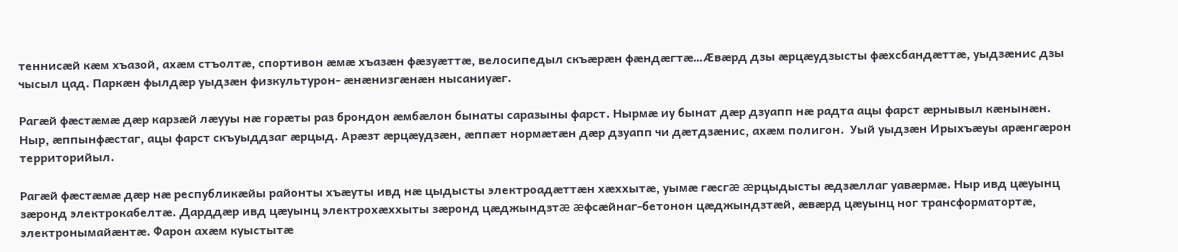теннисæй кæм хъазой, ахæм стъолтæ, спортивон æмæ хъазæн фæзуæттæ, велосипедыл скъæрæн фæндæгтæ…Æвæрд дзы æрцæудзысты фæхсбандæттæ, уыдзæнис дзы чысыл цад. Паркæн фылдæр уыдзæн физкультурон- æнæнизгæнæн нысаниуæг.

Рагæй фæстæмæ дæр карзæй лæууы нæ горæты раз брондон æмбæлон бынаты саразыны фарст. Нырмæ иу бынат дæр дзуапп нæ радта ацы фарст æрнывыл кæнынæн. Ныр, æппынфæстаг, ацы фарст скъуыддзаг æрцыд. Арæзт æрцæудзæн, æппæт нормæтæн дæр дзуапп чи дæтдзæнис, ахæм полигон.  Уый уыдзæн Ирыхъæуы арæнгæрон территорийыл.

Рагæй фæстæмæ дæр нæ республикæйы районты хъæуты ивд нæ цыдысты электроадæттæн хæххытæ, уымæ гæсгæ æрцыдысты æдзæллаг уавæрмæ. Ныр ивд цæуынц зæронд электрокабелтæ. Дарддæр ивд цæуынц электрохæххыты зæронд цæджындзтæ æфсæйнаг-бетонон цæджындзтæй, æвæрд цæуынц ног трансформатортæ, электронымайæнтæ. Фарон ахæм куыстытæ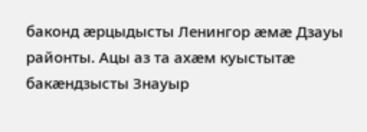баконд æрцыдысты Ленингор æмæ Дзауы районты. Ацы аз та ахæм куыстытæ бакæндзысты Знауыр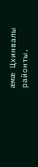æмæ Цхинвалы районты.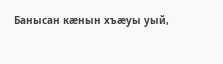Банысан кæнын хъæуы уый,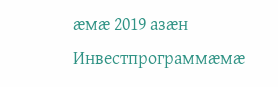æмæ 2019 азæн Инвестпрограммæмæ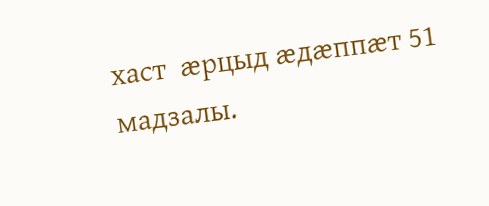хаст  æрцыд æдæппæт 51 мадзалы.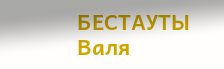БЕСТАУТЫ Валя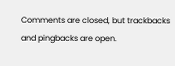Comments are closed, but trackbacks and pingbacks are open.